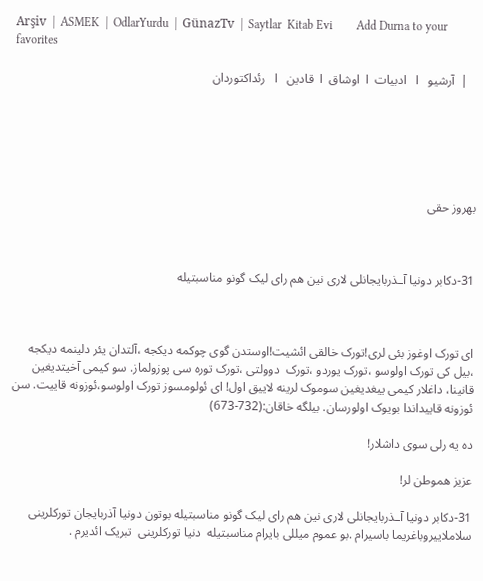Arşiv  |  ASMEK  |  OdlarYurdu  |  GünazTv  |  Saytlar  Kitab Evi        Add Durna to your favorites

   |  آرشيو   ا   ادبيات  ا  اوشاق  ا  قادين   ا   رئداكتوردان






بهروز حقی



31-دکابر دونیا آـذربایجانلی لاری نین هم رای لیک گونو مناسبتیله



ای تورک اوغوز بئی لری!تورک خالقی ائشیت!اوستدن گوی چوکمه دیکجه ،آلتدان یئر دلینمه دیکجه ،بیل کی تورک اولوسو ،تورک یوردو ،تورک  دوولتی ،تورک توره سی پوزولماز. سو کیمی آخیتدیغین قانینا، داغلار کیمی ییغدیغین سوموک لرینه لاییق اول! ای ئولومسوز تورک اولوسو،ئوزونه قاییت. سن ئوزونه قاییداندا بویوک اولورسان. بیلگه خاقان:(732-673)

ده یه رلی سوی داشلار!

عزیز هموطن لر!

31-دکابر دونیا آـذربایجانلی لاری نین هم رای لیک گونو مناسبتیله بوتون دونیا آذربایجان تورکلرینی سلاملاییروباغریما باسیرام .بو عموم میللی بایرام مناسبتیله  دنیا تورکلرینی  تبریک ائدیرم .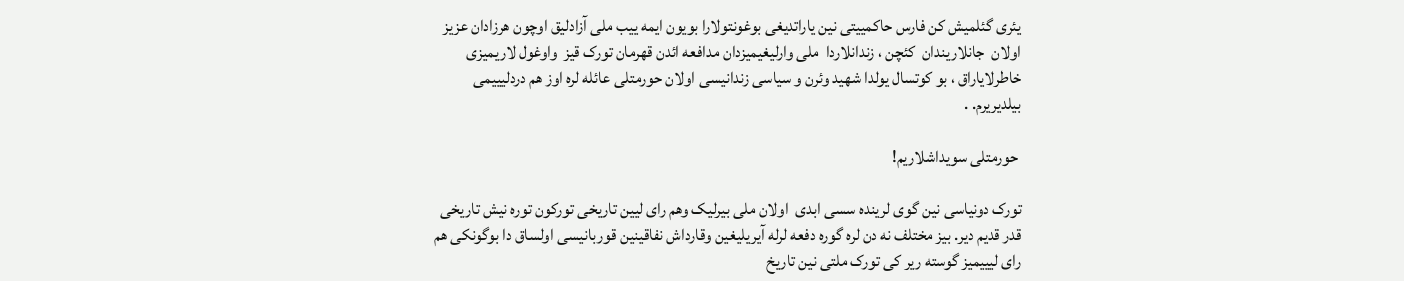یئری گئلمیش کن فارس حاکمییتی نین یاراتدیغی بوغونتولارا بویون ایمه ییب ملی آزادلیق اوچون هرزادان عزیز اولان  جانلاریندان  کئچن ، زندانلاردا  ملی وارلیغیمیزدان مدافعه ائدن قهرمان تورک قیز  واوغول لاریمیزی  خاطرلایاراق ، بو کوتسال یولدا شهید وئرن و سیاسی زندانیسی اولان حورمتلی عائله لره اوز هم دردلیییمی بیلدیریرم. .

 حورمتلی سویداشلاریم!

تورک دونیاسی نین گوی لرینده سسی ابدی  اولان ملی بیرلیک وهم رای لیین تاریخی تورکون توره نیش تاریخی قدر قدیم دیر. بیز مختلف نه دن لره گوره دفعه لرله آیریلیغین وقارداش نفاقینین قوربانیسی اولساق دا بوگونکی هم رای لیییمیز گوسته ریر کی تورک ملتی نین تاریخ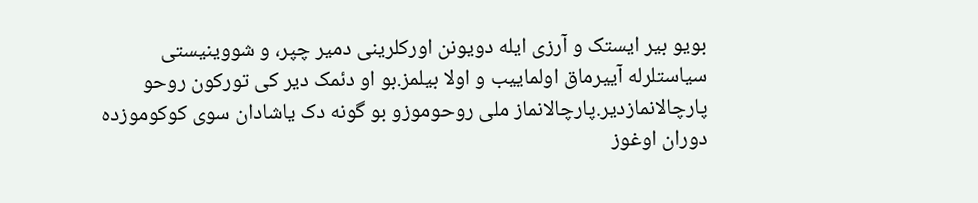بویو بیر ایستک و آرزی ایله دویونن اورکلرینی دمیر چپر، و شووینیستی سیاستلرله آییرماق اولماییب و اولا بیلمز.بو او دئمک دیر کی تورکون روحو پارچالانمازدیر.پارچالانماز ملی روحوموزو بو گونه دک یاشادان سوی کوکوموزده دوران اوغوز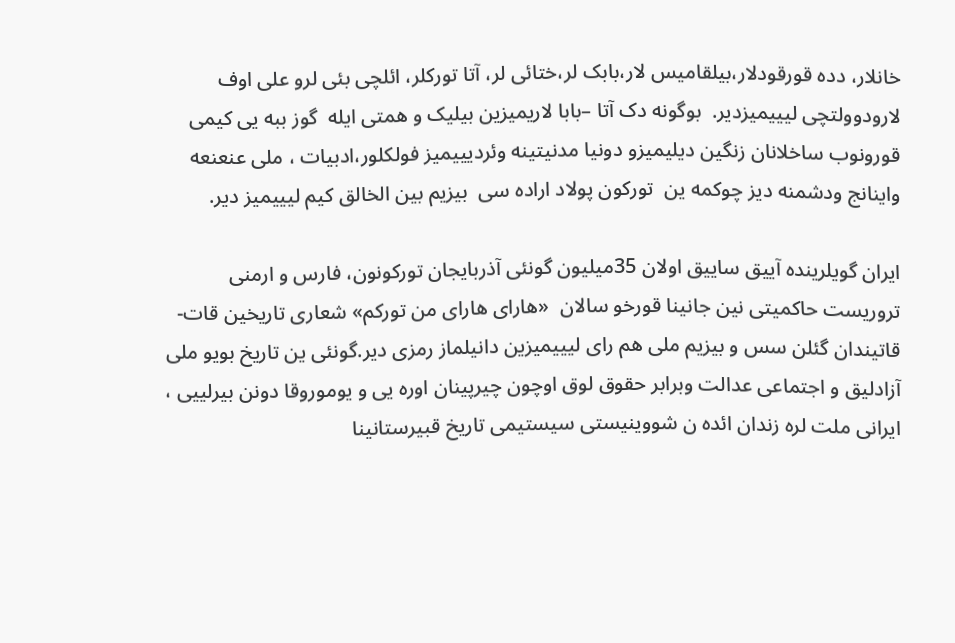خانلار، دده قورقودلار،بیلقامیس لار،بابک لر،ختائی لر، آتا تورکلر، ائلچی بئی لرو علی اوف لارودوولتچی لیییمیزدیر.  بوگونه دک آتا –بابا لاریمیزین بیلیک و همتی ایله  گوز ببه یی کیمی قورونوب ساخلانان زنگین دیلیمیزو دونیا مدنیتینه وئردیییمیز فولکلور،ادبیات ، ملی عنعنعه واینانج ودشمنه دیز چوکمه ین  تورکون پولاد اراده سی  بیزیم بین الخالق کیم لیییمیز دیر.

ایران گویلرینده آییق ساییق اولان 35میلیون گونئی آذربایجان تورکونون، فارس و ارمنی تروریست حاکمیتی نین جانینا قورخو سالان  «هارای هارای من تورکم» شعاری تاریخین قات-قاتیندان گئلن سس و بیزیم ملی هم رای لیییمیزین دانیلماز رمزی دیر.گونئی ین تاریخ بویو ملی آزادلیق و اجتماعی عدالت وبرابر حقوق لوق اوچون چیرپینان اوره یی و یوموروقا دونن بیرلییی ، ایرانی ملت لره زندان ائده ن شووینیستی سیستیمی تاریخ قبیرستانینا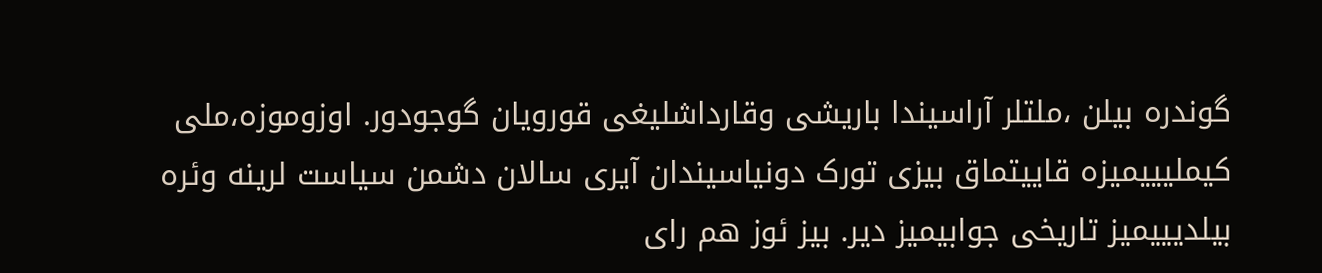گوندره بیلن ،ملتلر آراسیندا باریشی وقارداشلیغی قورویان گوجودور. اوزوموزه،ملی کیملیییمیزه قاییتماق بیزی تورک دونیاسیندان آیری سالان دشمن سیاست لرینه وئره بیلدیییمیز تاریخی جوابیمیز دیر. بیز ئوز هم رای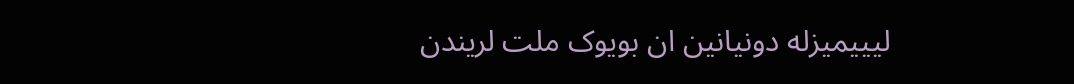لیییمیزله دونیانین ان بویوک ملت لریندن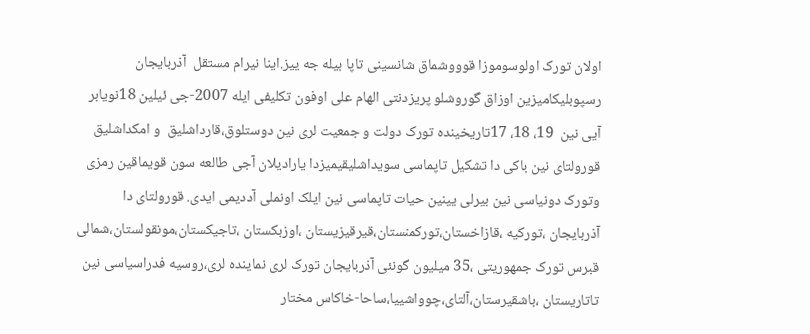اولان تورک اولوسوموزا قوووشماق شانسینی تاپا بیله جه ییز.اینا نیرام مستقل  آذربایجان رسپوبلیکامیزین اوزاق گوروشلو پریزدنتی الهام علی اوفون تکلیفی ایله 2007-جی ئیلین 18نویابر آیی نین  19، 18، 17تاریخینده تورک دولت و جمعیت لری نین دوستلوق،قارداشلیق  و امکداشلیق قورولتای نین باکی دا تشکیل تاپماسی سویداشلیقیمیزدا یارادیلان آجی طالعه سون قویماقین رمزی وتورک دونیاسی نین بیرلی یینین حیات تاپماسی نین ایلک اونملی آددیمی ایدی. قورولتای دا  آذربایجان ،تورکیه ،قازاخستان،تورکمنستان،قیرقیزیستان ،اوزبکستان ،تاجیکستان،مونقولستان،شمالی قبرس تورک جمهوریتی ،35 میلیون گونئی آذربایجان تورک لری نماینده لری،روسیه فدراسیاسی نین تاتاریستان ،باشقیرستان،آلتای،چوواشییا،ساحا-خاکاس مختار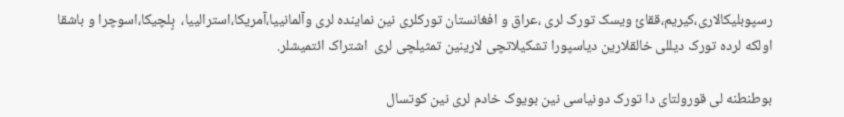رسپوبلیکالاری،کیریم،ققائ ویسک تورک لری ،عراق و افغانستان تورکلری نین نماینده لری وآلمانییا،آمریکا،استرالییا،  بٍلچیکا،اسوچرا و باشقا اولکه لرده تورک دیللی خالقلارین دیاسپورا تشکیلاتچی لارینین تمثیلچی لری  اشتراک ائتمیشلر.

بوطنطنه لی قورولتای دا تورک دونیاسی نین بویوک خادم لری نین کوتسال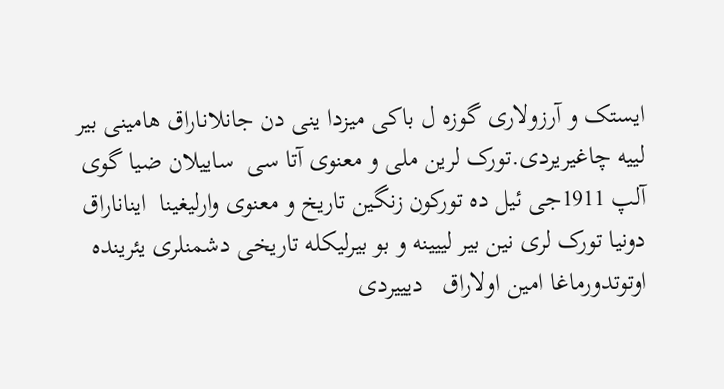ایستک و آرزولاری گوزه ل باکی میزدا ینی دن جانلاناراق هامینی بیر لییه چاغیریردی.تورک لرین ملی و معنوی آتا سی  ساییلان ضیا گوی آلپ 1911جی ئیل ده تورکون زنگین تاریخ و معنوی وارلیغینا  ایناناراق  دونیا تورک لری نین بیر لییینه و بو بیرلیکله تاریخی دشمنلری یئرینده  اوتوتدورماغا امین اولاراق   دیییردی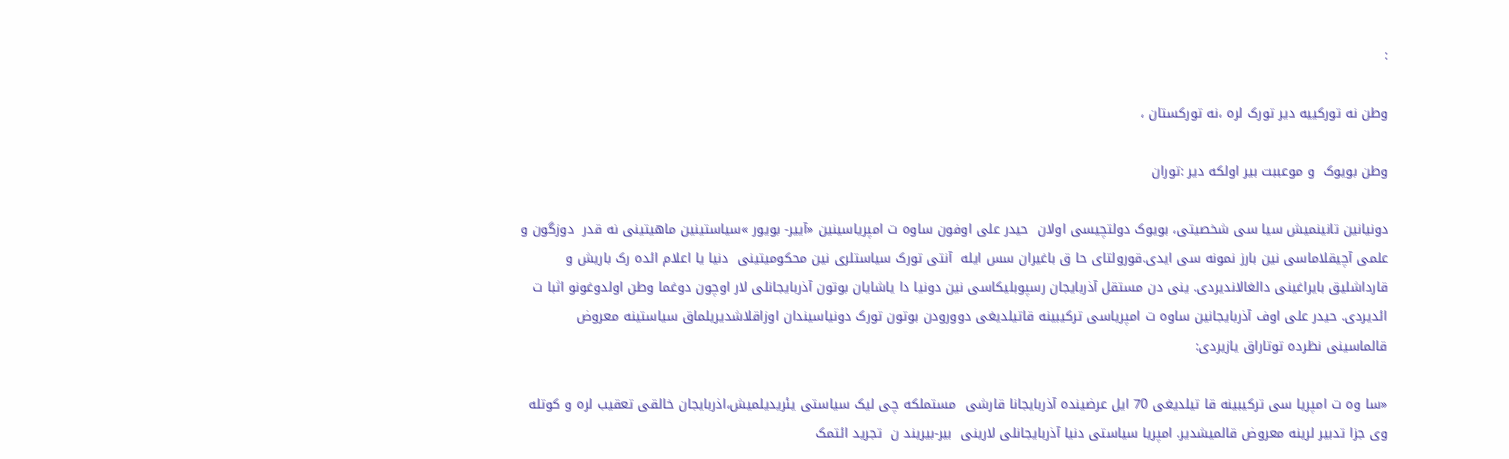:

وطن نه تورکییه دیر تورک لره ،نه تورکستان ،

وطن بویوک  و موعببت بیر اولکه دیر :توران

دونیانین تانینمیش سیا سی شخصیتی، بویوک دولتچیسی اولان  حیدر علی اوفون ساوه ت امپریاسینین «آییر- بویور »سیاستینین ماهیتینی نه قدر  دوزگون و علمی آچیقلاماسی نین بارز نمونه سی ایدی.قورولتای حا ق باغیران سس ایله  آنتی تورک سیاستلری نین محکومیتینی  دنیا یا اعلام ائده رک باریش و قارداشلیق بایراغینی دالغالاندیردی. ینی دن مستقل آذربایجان رسپوبلیکاسی نین دونیا دا یاشایان بوتون آذربایجانلی لار اوچون دوغما وطن اولدوغونو اثبا ت ائدیردی. حیدر علی اوف آذربایجانین ساوه ت امپریاسی ترکیبینه قاتیلدیغی دوورودن بوتون تورک دونیاسیندان اوزاقلاشدیریلماق سیاستینه معروض قالماسینی نظرده توتاراق یازیردی:

«سا وه ت امپریا سی ترکیبینه قا تیلدیغی 70 ایل عرضینده آذربایجانا قارشی  مستملکه چی لیک سیاستی یئریدیلمیش،اذربایجان خالقی تعقیب لره و کوتله وی جزا تدبیر لرینه معروض قالمیشدیر. امپریا سیاستی دنیا آذربایجانلی لارینی  بیر-بیریند ن  تجرید ائتمک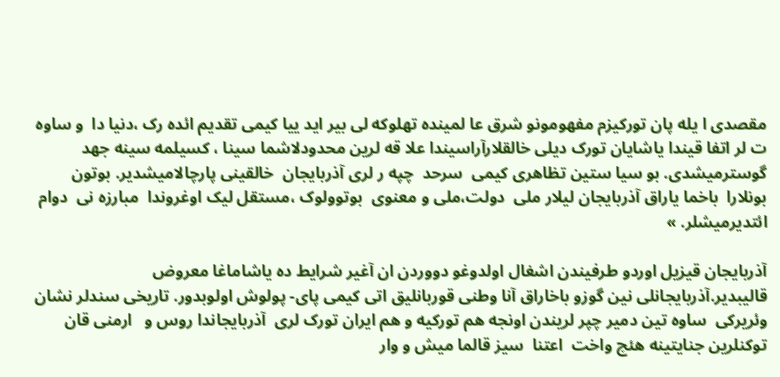مقصدی ا یله پان تورکیزم مفهومونو شرق عا لمینده تهلوکه لی بیر اید ییا کیمی تقدیم ائده رک ،دنیا دا  و ساوه ت لر اتفا قیندا یاشایان تورک دیلی خالقلارآراسیندا علا قه لرین محدودلاشما سینا ، کسیلمه سینه جهد گوسترمیشدی. بو سیا ستین تظاهری کیمی  سرحد  چپه ر لری آذربایجان  خالقینی پارچالامیشدیر. بوتون  بونلارا  باخما یاراق آذربایجان لیلار ملی  دولت،ملی و معنوی  بوتوولوک ،مستقل لیک اوغروندا  مبارزه نی  دوام ائتدیرمیشلر. »

آذربایجان قیزیل اوردو طرفیندن اشغال اولدوغو دووردن ان آغیر شرایط ده یاشاماغا معروض قالیبدیر.آذربایجانلی نین گوزو باخاراق آنا وطنی قوربانلیق اتی کیمی پای- پولوش اولوبدور. تاریخی سندلر نشان وئریرکی  ساوه تین دمیر چپر لریندن اونجه هم تورکیه و هم ایران تورک لری  آذربایجاندا روس و   ارمنی قان توکنلرین جنایتینه هئچ واخت  اعتنا  سیز قالما میش و وار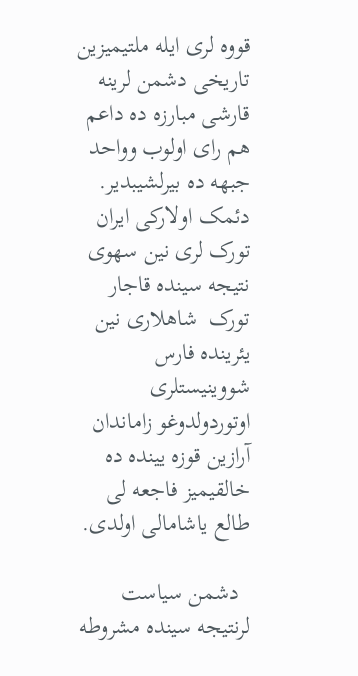قووه لری ایله ملتیمیزین تاریخی دشمن لرینه قارشی مبارزه ده داعم هم رای اولوب وواحد جبهه ده بیرلشیبدیر.  دئمک اولارکی ایران تورک لری نین سهوی نتیجه سینده قاجار تورک  شاهلاری نین یئرینده فارس شووینیستلری اوتوردولدوغو زاماندان آرازین قوزه یینده ده خالقیمیز فاجعه لی طالع یاشامالی اولدی.

  دشمن سیاست لرنتیجه سینده مشروطه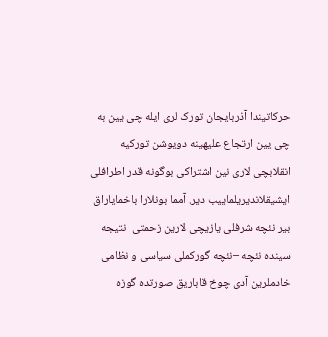حرکاتیندا آذربایجان تورک لری ایله چی یین به چی یین ارتجاع علیهینه دویوشن تورکیه انقلابچی لاری نین اشتراکی بوگونه قدر اطرافلی ایشیقلاندیریلماییب دیر. آمما بونلارا باخمایاراق بیر نئچه شرفلی یازیچی لارین زحمتی  نتیجه سینده نئچه –نئچه گورکملی سیاسی و نظامی خادملرین آدی چوخ قاباریق صورتده گوزه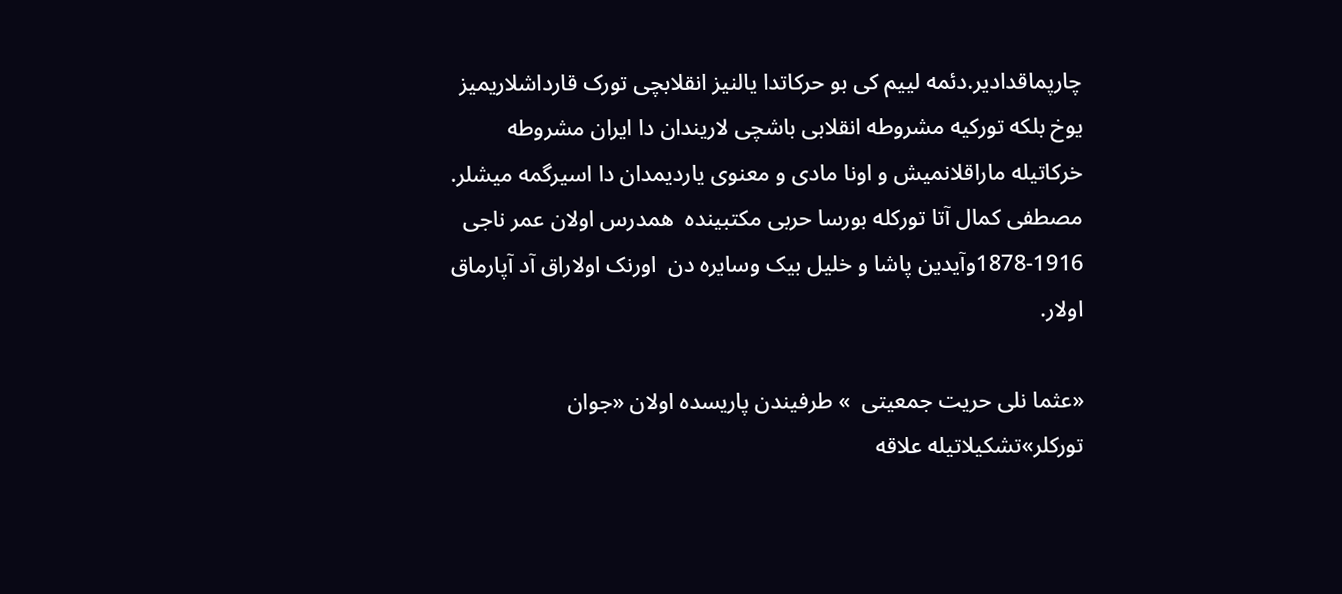چارپماقدادیر.دئمه لییم کی بو حرکاتدا یالنیز انقلابچی تورک قارداشلاریمیز یوخ بلکه تورکیه مشروطه انقلابی باشچی لاریندان دا ایران مشروطه خرکاتیله ماراقلانمیش و اونا مادی و معنوی یاردیمدان دا اسیرگمه میشلر. مصطفی کمال آتا تورکله بورسا حربی مکتبینده  همدرس اولان عمر ناجی 1916-1878وآیدین پاشا و خلیل بیک وسایره دن  اورنک اولاراق آد آپارماق اولار.

«عثما نلی حریت جمعیتی  » طرفیندن پاریسده اولان «جوان تورکلر»تشکیلاتیله علاقه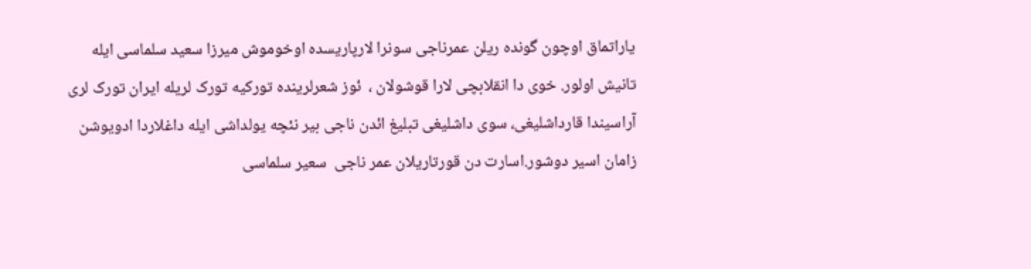یاراتماق اوچون گونده ریلن عمرناجی سونرا لارپاریسده اوخوموش میرزا سعید سلماسی ایله تانیش اولور. خوی دا انقلابچی لارا قوشولان ،  ئوز شعرلرینده تورکیه تورک لریله ایران تورک لری آراسیندا قارداشلیغی، سوی داشلیغی تبلیغ ائدن ناجی بیر نئچه یولداشی ایله داغلاردا ادویوشن زامان اسیر دوشور.اسارت دن قورتاریلان عمر ناجی  سعیر سلماسی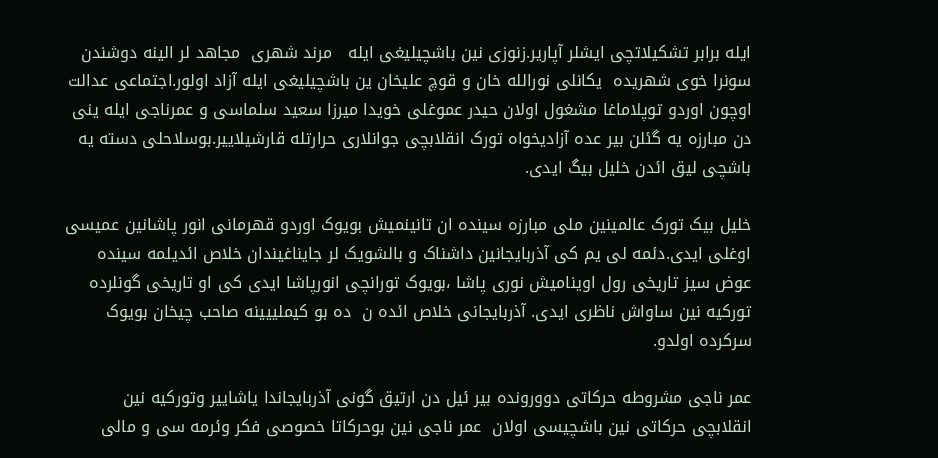ایله برابر تشکیلاتچی ایشلر آپاریر.زنوزی نین باشچیلیغی ایله   مرند شهری  مجاهد لر الینه دوشندن سونرا خوی شهریده  یکانلی نورالله خان و قوچ علیخان ین باشچیلیغی ایله آزاد اولور.اجتماعی عدالت اوچون اوردو توپلاماغا مشغول اولان حیدر عموغلی خویدا میرزا سعید سلماسی و عمرناجی ایله ینی دن مبارزه یه گئلن بیر عده آزادیخواه تورک انقلابچی جوانلاری حرارتله قارشیلاییر.بوسلاحلی دسته یه باشچی لیق ائدن خلیل بیگ ایدی.

خلیل بیک تورک عالمینین ملی مبارزه سینده ان تانینمیش بویوک اوردو قهرمانی انور پاشانین عمیسی اوغلی ایدی.دئمه لی یم کی آذربایجانین داشناک و بالشویک لر جایناغیندان خلاص ائدیلمه سینده عوض سیز تاریخی رول اوینامیش نوری پاشا ،بویوک تورانچی انورپاشا ایدی کی او تاریخی گونلرده تورکیه نین ساواش ناظری ایدی. آذربایجانی خلاص ائده ن  ده بو کیملییینه صاحب چیخان بویوک سرکرده اولدو.

عمر ناجی مشروطه حرکاتی دوورونده بیر ئیل دن ارتیق گونی آذربایجاندا یاشاییر وتورکیه نین انقلابچی حرکاتی نین باشچیسی اولان  عمر ناجی نین بوحرکاتا خصوصی فکر وئرمه سی و مالی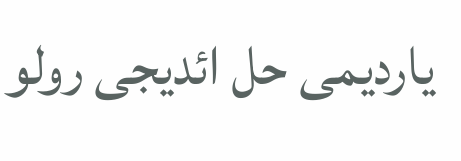یاردیمی حل ائدیجی رولو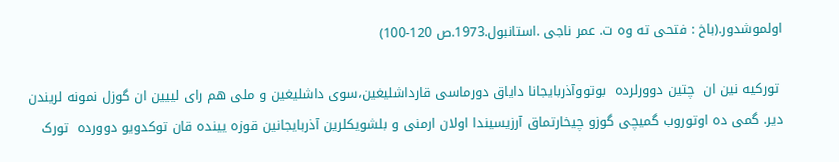اولموشدور.(باخ : فتحی ته وه ت. عمر ناجی .استانبول.1973.ص 120-100)

 تورکیه نین ان  چتین دوورلرده  بوتووآذربایجانا دایاق دورماسی قارداشلیغین،سوی داشلیغین و ملی هم رای لییین ان گوزل نمونه لریندن دیر. گمی ده اوتوروب گمیچی گوزو چیخارتماق آرزیسیندا اولان ارمنی و بلشویکلرین آذربایجانین قوزه یینده قان توکدویو دوورده  تورک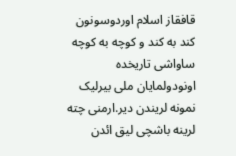قافقاز اسلام اوردوسونون کند به کند و کوچه به کوچه ساواشی تاریخده اونودولمایان ملی بیرلیک نمونه لریندن دیر.ارمنی چته لرینه باشچی لیق ائدن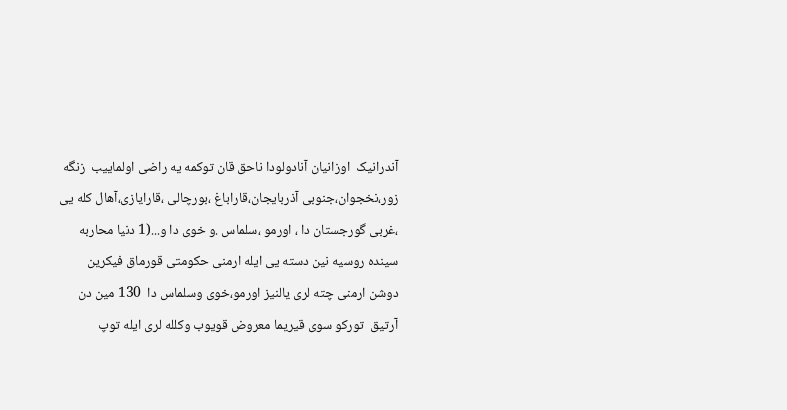آندرانیک  اوزانیان آنادولودا ناحق قان توکمه یه راضی اولماییب  زنگه زور،نخجوان،جنوبی آذربایجان،قاراباغ ،بورچالی ،قارایازی،آهال کله یی ،غربی گورجستان دا ، اورمو ،سلماس .و خوی دا و...(1 دنیا محاربه سینده روسیه نین دسته یی ایله ارمنی حکومتی قورماق فیکرین دوشن ارمنی چته لری یالنیز اورمو،خوی وسلماس دا  130 مین دن آرتیق  تورکو سوی قیریما معروض قویوب وکلله لری ایله توپ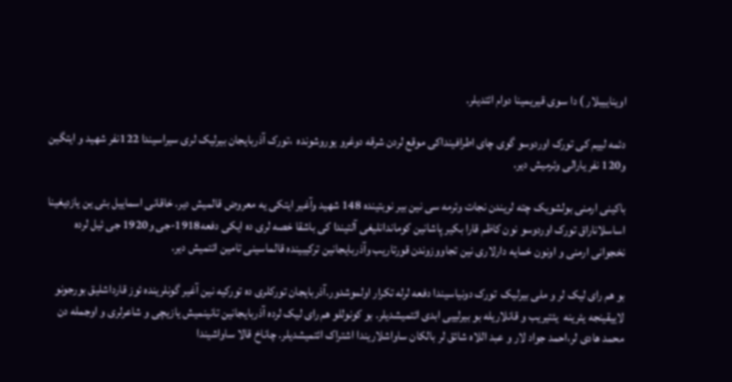اویناییبلار ) دا سوی قیریمینا دوام ائتدیلر.

دئمه لییم کی تورک اوردوسو گوی چای اطرافینداکی موقع لردن شرقه دوغرو یوروشونده  ،تورک آذربایجان بیرلیک لری سیراسیندا 122نفر شهید و ایتگین و120 نفر یارالی وئرمیش دیر.

باکینی ارمنی بولشویک چته لریندن نجات وئرمه سی نین بیر نوبتینده 148 شهید وآغیر ایتکی یه معروض قالمیش دیر. خاقانی اسماییل بئی ین یازدیغینا اساسلاناراق تورک اوردوسو نون کاظم قارا بکیر پاشانین کوماندانلیغی آلتیندا کی باشقا خصه لری ده ایکی دفعه1918-جی و1920 جی ئیل لرده نخجوانی ارمنی و اونون خمایه دارلاری نین تجاووزوندن قورتاریب وآذربایجانین ترکیبینده قالماسینی تامین ائتمیش دیر.

بو هم رای لیک لر و ملی بیرلیک  تورک دونیاسیندا دفعه لرله تکرار اولموشدور.آذربایجان تورکلری ده تورکیه نین آغیر گونلرینده ئوز قارداشلیق بورجونو لاییقینجه یئرینه  یئتیریب و قانلاریله بو بیرلییی ابدی ائتمیشدیلر. بو کونوللو هم رای لیک لرده آذربایجانین تانینمیش یازیچی و شاعرلری و اوجمله دن محمد هادی لر،احمد جواد لار و عبد اللاه شائق لر بالکان ساواشلاریندا اشتراک ائتمیشدیلر. چاناخ قالا ساواشیندا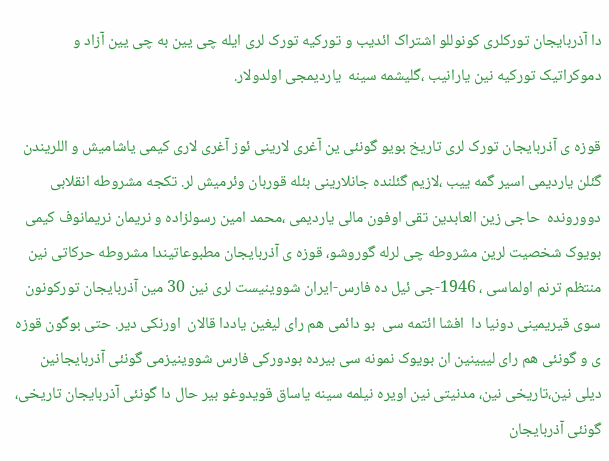دا آذربایجان تورکلری کونوللو اشتراک ائدیب و تورکیه تورک لری ایله چی یین به چی یین آزاد و دموکراتیک تورکیه نین یارانیب ،گلیشمه سینه  یاردیمجی اولدولار.

قوزه ی آذربایجان تورک لری تاریخ بویو گونئی ین آغری لارینی ئوز آغری لاری کیمی یاشامیش و اللریندن گئلن یاردیمی اسیر گمه ییب ،لازیم گئلنده جانلارینی بئله قوربان وئرمیش لر. تکجه مشروطه انقلابی دوورونده  حاجی زین العابدین تقی اوفون مالی یاردیمی ،محمد امین رسولزاده و نریمان نریمانوف کیمی بویوک شخصیت لرین مشروطه چی لرله گوروشو، قوزه ی آذربایجان مطبوعاتیندا مشروطه حرکاتی نین منتظم ترنم اولماسی ، 1946-جی ئیل ده فارس-ایران شووینیست لری نین 30 مین آذربایجان تورکونون سوی قیریمینی دونیا دا  افشا ائتمه سی  بو دائمی هم رای لیغین یاددا قالان  اورنکی دیر. حتی بوگون قوزه ی و گونئی هم رای لییینین ان بویوک نمونه سی بیرده بودورکی فارس شووینیزمی گونئی آذربایجانین  دیلی نین،تاریخی نین، مدنیتی نین اویره نیلمه سینه یاساق قویدوغو بیر حال دا گونئی آذربایجان تاریخی، گونئی آذربایجان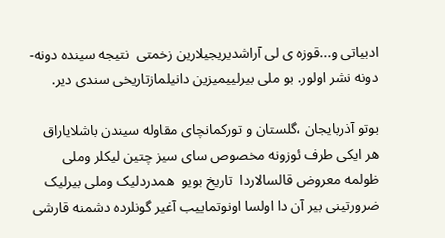ادبیاتی و...قوزه ی لی آراشدیریجیلارین زخمتی  نتیجه سینده دونه- دونه نشر اولور. بو ملی بیرلییمیزین دانیلمازتاریخی سندی دیر.

بوتو آذربایجان ،گلستان و تورکمانچای مقاوله سیندن باشلایاراق هر ایکی طرف ئوزونه مخصوص سای سیز چتین لیکلر وملی ظولمه معروض قالسالاردا  تاریخ بویو  همدردلیک وملی بیرلیک ضرورتینی بیر آن دا اولسا اونوتماییب آغیر گونلرده دشمنه قارشی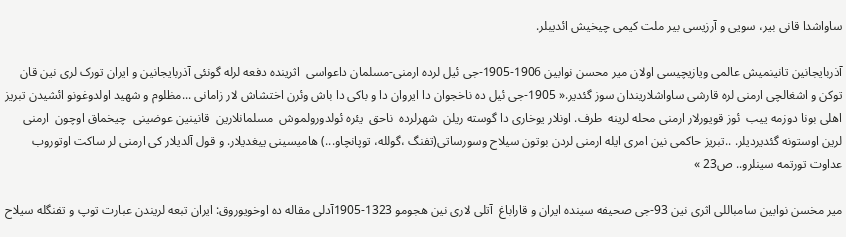ساواشدا قانی بیر، سویی و آرزیسی بیر ملت کیمی چیخیش ائدیبلر.

آذربایجانین تانینمیش عالمی ویازیچیسی اولان میر محسن نوابین 1906-1905-جی ئیل لرده ارمنی-مسلمان داعواسی  اثرینده دفعه لرله گونئی آذربایجانین و ایران تورک لری نین قان توکن و اشغالچی ارمنی لره قارشی ساواشلاریندان سوز گئدیر.« 1905-جی ئیل ده ناخجوان دا ایروان دا و باکی دا باش وئرن اختشاش لار زامانی ...مظلوم و شهید اولدوغونو ائشیدن تبریز اهلی بونا دوزمه ییب  ئوز قویورلار ارمنی محله لرینه  طرف. اونلار یوخاری دا گوسته ریلن  شهرلرده  ناحق  یئره ئولدورولموش  مسلمانلارین  قانینین عوضینی  چیخماق اوچون  ارمنی لرین اوستونه گئدیردیلر. ..تبریز حاکمی نین امری ایله ارمنی لردن بوتون سیلاح وسورساتی(تفنگ ،گولله، توپانچاو...) هامیسینی ییغدیلار. و قول آلدیلار کی ارمنی لر ساکت اوتوروب عداوت تورتمه سینلرو.. ص23 »

میر مخسن نوابین سامباللی اثری نین 93-جی صحیفه سینده ایران و قاراباغ  آتلی لاری نین هجومو 1323-1905آدلی مقاله ده اوخویوروق: ایران تبعه لریندن عبارت توپ و تفنگله سیلاح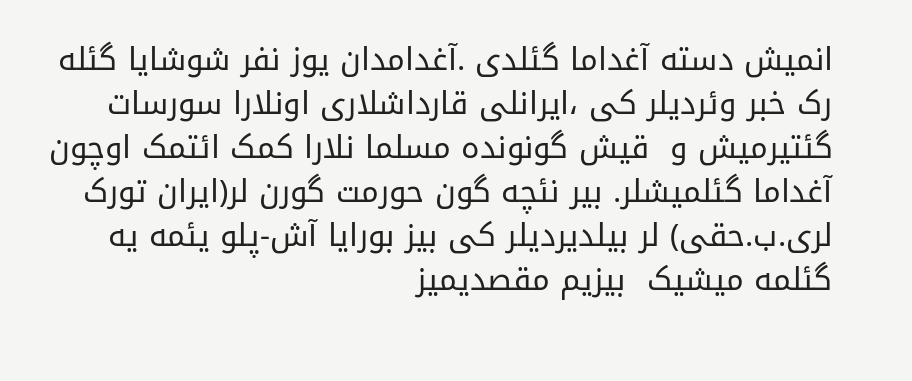انمیش دسته آغداما گئلدی .آغدامدان یوز نفر شوشایا گئله رک خبر وئردیلر کی ،ایرانلی قارداشلاری اونلارا سورسات گئتیرمیش و  قیش گونونده مسلما نلارا کمک ائتمک اوچون آغداما گئلمیشلر. بیر نئچه گون حورمت گورن لر(ایران تورک لری.ب.حقی) لر بیلدیردیلر کی بیز بورایا آش-پلو یئمه یه گئلمه میشیک  بیزیم مقصدیمیز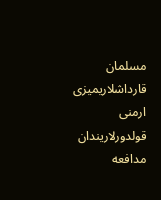مسلمان قارداشلاریمیزی ارمنی  قولدورلاریندان مدافعه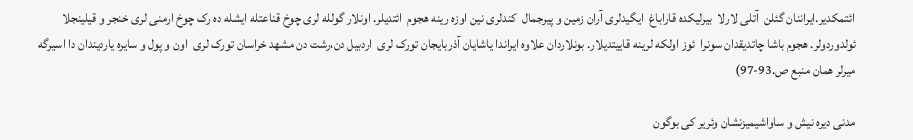ائتمکدیر.ایراننان گئلن  آتلی لارلا  بیرلیکده قاراباغ  ایگیدلری آران زمین و پیرجمال  کندلری نین اوزه رینه هجوم  ائتدیلر. اونلار گولله لری چوخ قناعتله ایشله ده رک چوخ ارمنی لری خنجر و قیلینجلا ئولدوردولر. هجوم باشا چاتدیقدان سونرا  ئوز اولکه لرینه قاییتدیلار. بونلاردان علاوه ایراندا یاشایان آذربایجان تورک لری  اردبیل دن،رشت دن مشهد خراسان تورک لری  اون و پول و سایره یاردیندان دا اسیرگه میرلر همان منبع ص.93-97)

مدنی دیره نیش و ساواشیمیزنشان وئریر کی بوگون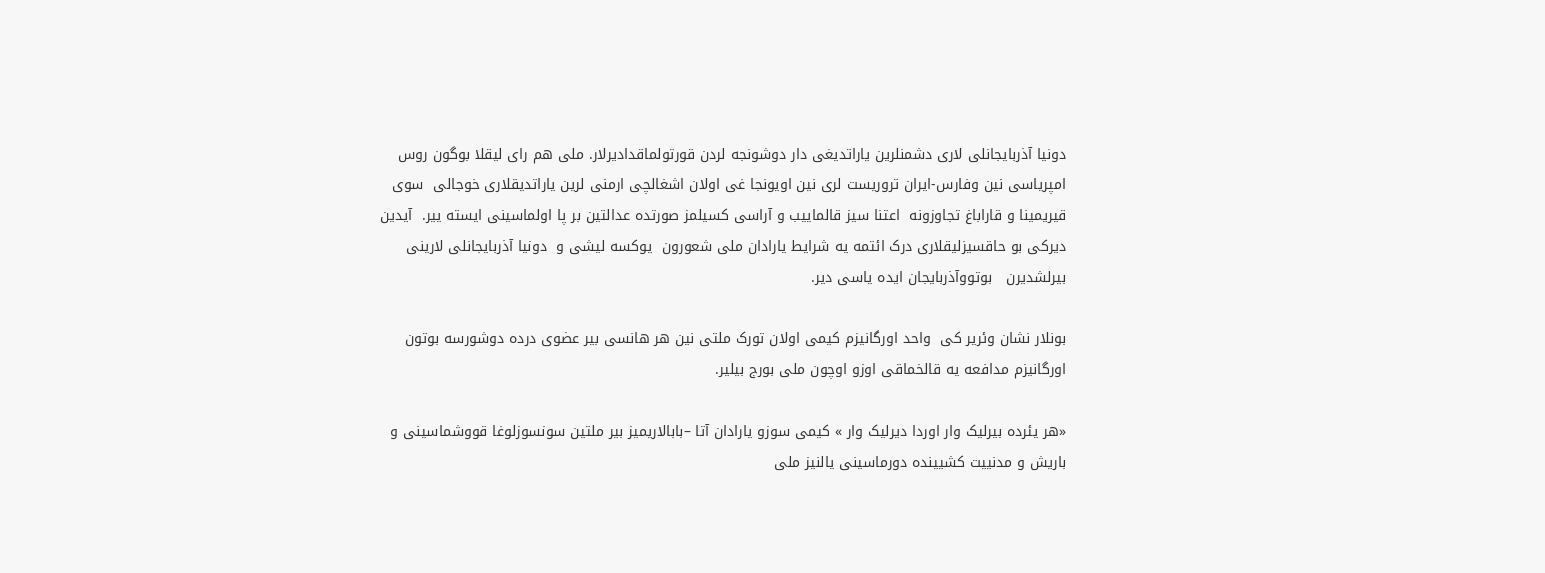دونیا آذربایجانلی لاری دشمنلرین یاراتدیغی دار دوشونجه لردن قورتولماقدادیرلار. ملی هم رای لیقلا بوگون روس امپریاسی نین وفارس-ایران تروریست لری نین اویونجا غی اولان اشغالچی ارمنی لرین یاراتدیقلاری خوجالی  سوی قیریمینا و قاراباغ تجاوزونه  اعتنا سیز قالماییب و آراسی کسیلمز صورتده عدالتین بر پا اولماسینی ایسته ییر.  آیدین دیرکی بو حاقسیزلیقلاری درک ائتمه یه شرایط یارادان ملی شعورون  یوکسه لیشی و  دونیا آذربایجانلی لارینی بیرلشدیرن   بوتووآذربایجان ایده یاسی دیر.

بونلار نشان وئریر کی  واحد اورگانیزم کیمی اولان تورک ملتی نین هر هانسی بیر عضوی درده دوشورسه بوتون اورگانیزم مدافعه یه قالخماقی اوزو اوچون ملی بورج بیلیر.

«هر یئرده بیرلیک وار اوردا دیرلیک وار » کیمی سوزو یارادان آتا –بابالاریمیز بیر ملتین سونسوزلوغا قووشماسینی و باریش و مدنییت کشیینده دورماسینی یالنیز ملی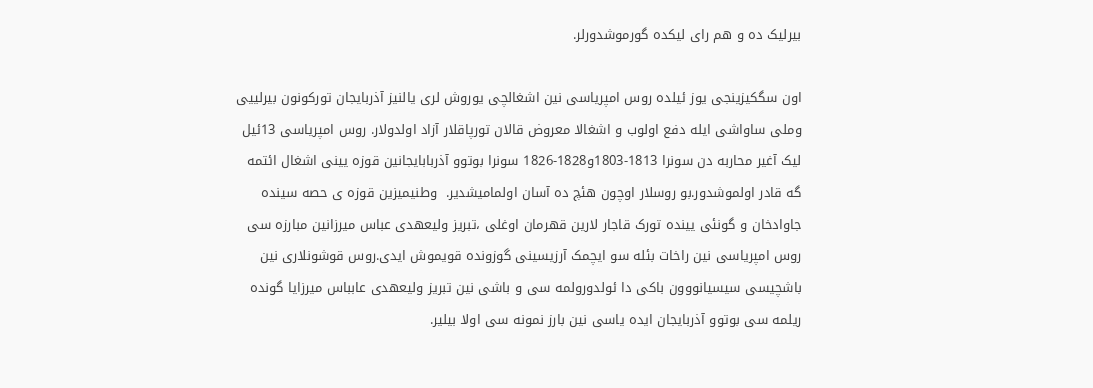بیرلیک ده و هم رای لیکده گورموشدورلر.

اون سگکیزینجی یوز ئیلده روس امپریاسی نین اشغالچی یوروش لری یالنیز آذربایجان تورکونون بیرلییی وملی ساواشی ایله دفع اولوب و اشغالا معروض قالان تورپاقلار آزاد اولدولار. روس امپریاسی 13ئیل لیک آغیر محاربه دن سونرا 1813-1803و1828-1826 سونرا بوتوو آذربابایجانین قوزه یینی اشغال ائتمه گه قادر اولموشدور.بو روسلار اوچون هئچ ده آسان اولمامیشدیر.  وطنیمیزین قوزه ی حصه سینده جاوادخان و گونئی یینده تورک قاجار لارین قهرمان اوغلی ،تبریز ولیعهدی عباس میرزانین مبارزه سی روس امپریاسی نین راخات بئله سو ایچمک آرزیسینی گوزونده قویموش ایدی.روس قوشونلاری نین  باشچیسی سیسیانووون باکی دا ئولدورولمه سی و باشی نین تبریز ولیعهدی عابباس میرزایا گونده ریلمه سی بوتوو آذربایجان ایده یاسی نین بارز نمونه سی اولا بیلیر.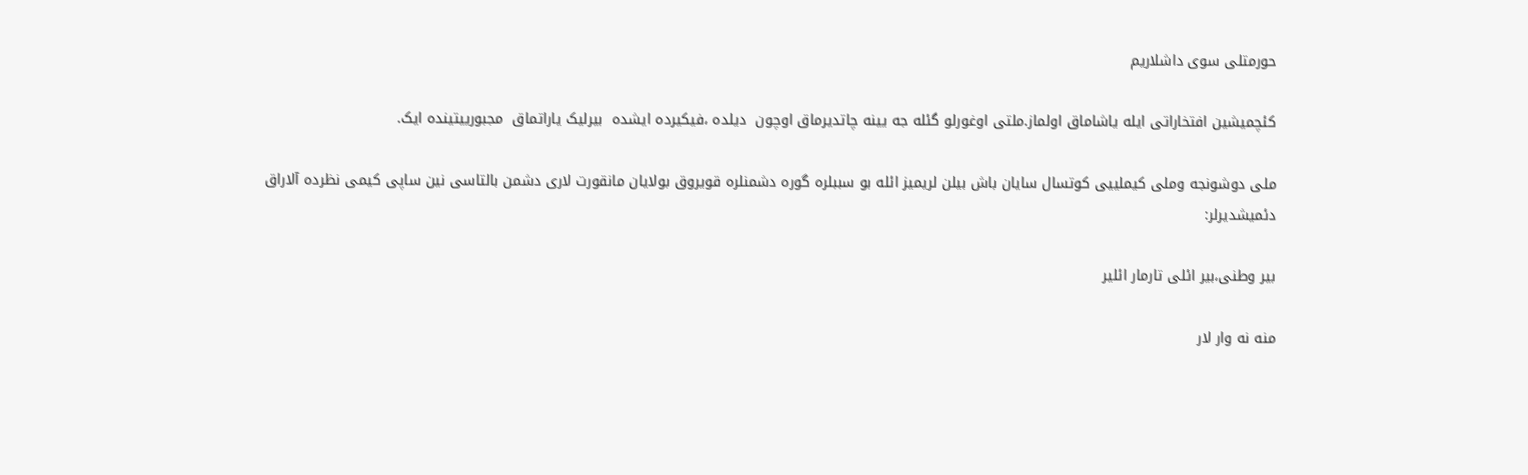حورمتلی سوی داشلاریم

کئچمیشین افتخاراتی ایله یاشاماق اولماز.ملتی اوغورلو گئله جه یینه چاتدیرماق اوچون  دیلده ،فیکیرده ایشده  بیرلیک یاراتماق  مجبورییتینده ایک.

ملی دوشونجه وملی کیملییی کوتسال سایان باش بیلن لریمیز ائله بو سببلره گوره دشمنلره قویروق بولایان مانقورت لاری دشمن بالتاسی نین ساپی کیمی نظرده آلاراق دئمیشدیرلر:

بیر وطنی،بیر ائلی تارمار ائلیر

منه نه وار لار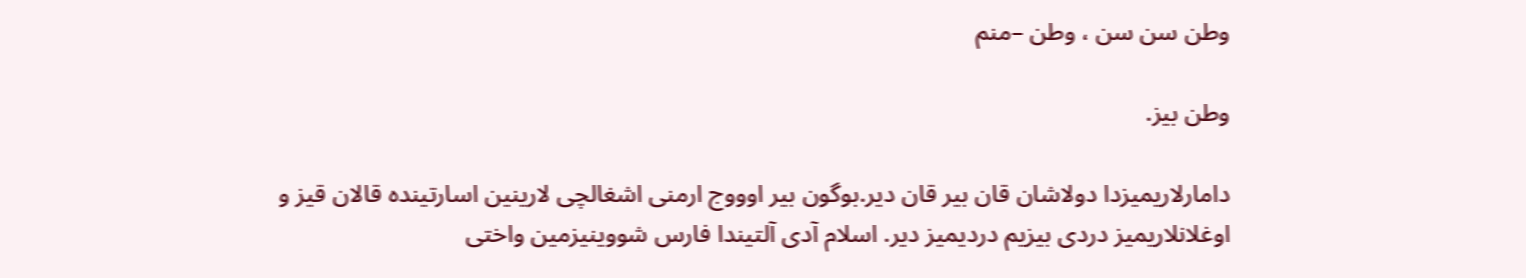وطن سن سن ، وطن –منم

وطن بیز.

دامارلاریمیزدا دولاشان قان بیر قان دیر.بوگون بیر اوووج ارمنی اشغالچی لارینین اسارتینده قالان قیز و اوغلانلاریمیز دردی بیزیم دردیمیز دیر. اسلام آدی آلتیندا فارس شووینیزمین واختی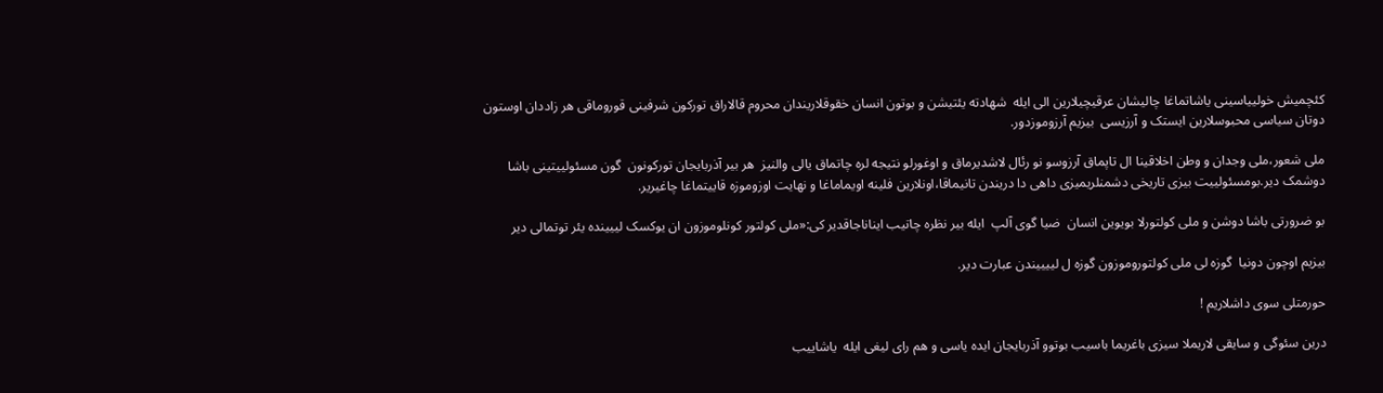کئچمیش خولییاسینی یاشاتماغا چالیشان عرقیچیلارین الی ایله  شهادته یئتیشن و بوتون انسان خقوقلاریندان محروم قالاراق تورکون شرفینی قوروماقی هر زاددان اوستون دوتان سیاسی محبوسلارین ایستک و آرزیسی  بیزیم آرزوموزدور.

ملی شعور،ملی وجدان و وطن اخلاقینا ال تاپماق آرزوسو نو رئال لاشدیرماق و اوغورلو نتیجه لره چاتماق یالی والنیز  هر بیر آذربایجان تورکونون  گون مسئولییتینی باشا دوشمک دیر.بومسئولییت بیزی تاریخی دشمنلریمیزی داهی دا دریندن تانیماقا،اونلارین فلینه اویماماغا و نهایت اوزوموزه قاییتماغا چاغیریر.

بو ضرورتی باشا دوشن و ملی کولتورلا بویوین انسان  ضیا گوی آلپ  ایله بیر نظره چاتیب ایناناجاقدیر کی:«ملی کولتور کونلوموزون ان یوکسک لییینده یئر توتمالی دیر

بیزیم اوچون دونیا  گوزه لی ملی کولتوروموزون گوزه ل لییییندن عبارت دیر.

حورمتلی سوی داشلاریم !

درین سئوگی و سایقی لاریملا سیزی باغریما باسیب بوتوو آذربایجان ایده یاسی و هم رای لیغی ایله  یاشاییب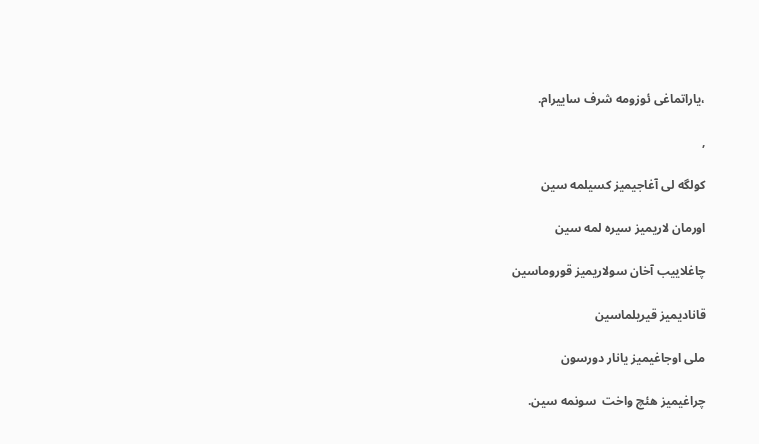،یاراتماغی ئوزومه شرف ساییرام.

,

کولگه لی آغاجیمیز کسیلمه سین

اورمان لاریمیز سیره لمه سین

چاغلاییب آخان سولاریمیز قوروماسین

قانادیمیز قیریلماسین

ملی اوجاغیمیز یانار دورسون

چراغیمیز هئچ واخت  سونمه سین.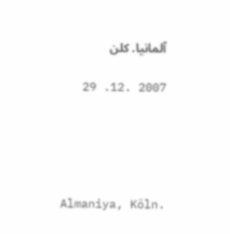آلمانیا. کلن

2007 .12. 29





Almaniya, Köln.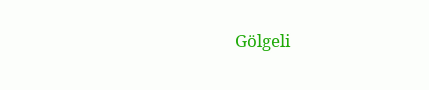Gölgeli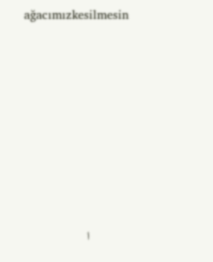ağacımızkesilmesin









           ا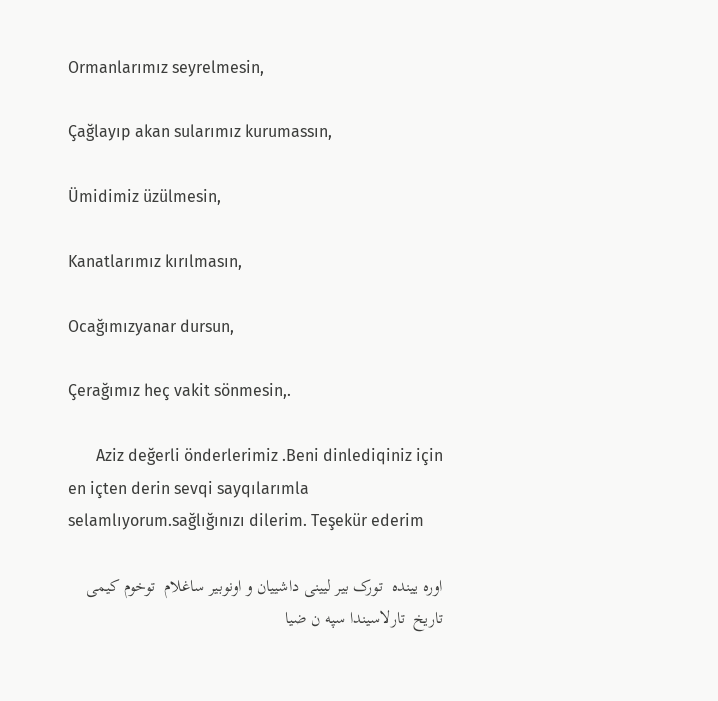Ormanlarımız seyrelmesin,

Çağlayıp akan sularımız kurumassın,

Ümidimiz üzülmesin,

Kanatlarımız kırılmasın,

Ocağımızyanar dursun,

Çerağımız heç vakit sönmesin,.

       Aziz değerli önderlerimiz .Beni dinlediqiniz için  en içten derin sevqi sayqılarımla selamlıyorum.sağlığınızı dilerim. Teşekür ederim

اوره یینده  تورک بیر لیینی داشییان و اونوبیر ساغلام  توخوم کیمی   تاریخ  تارلاسیندا سپه ن ضیا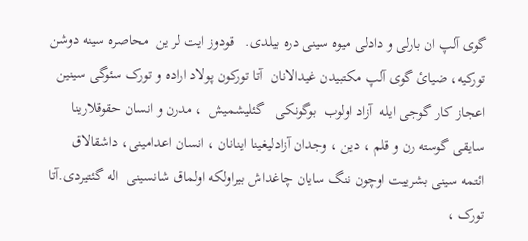گوی آلپ ان بارلی و دادلی میوه سینی دره بیلدی.   قودوز ایت لر ین  محاصره سینه دوشن  تورکیه، ضیائ گوی آلپ مکتبیدن غیدالانان  آتا تورکون پولاد اراده و تورک سئوگی سینین اعجاز کار گوجی ایله  آزاد اولوب  بوگونکی   گئلیشمیش  ، مدرن و انسان حقوقلارینا سایقی گوسته رن و قلم ، دین ، وجدان آزادلیغینا اینانان ، انسان اعدامینی، داشقالاق ائتمه سینی بشرییت اوچون ننگ سایان چاغداش بیراولکه اولماق شانسینی  اله گئتیردی.آتا تورک ،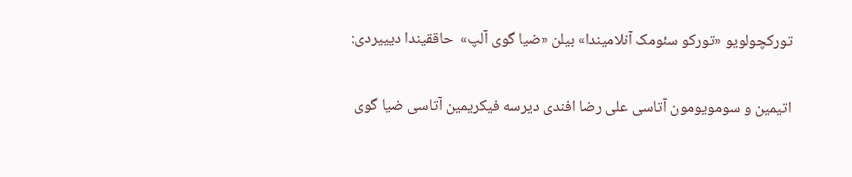تورکچولویو «تورکو سئومک آنلامیندا» بیلن «ضیا گوی آلپ»  حاققیندا دیییردی:

اتیمین و سومویومون آتاسی علی رضا افندی دیرسه فیکریمین آتاسی ضیا گوی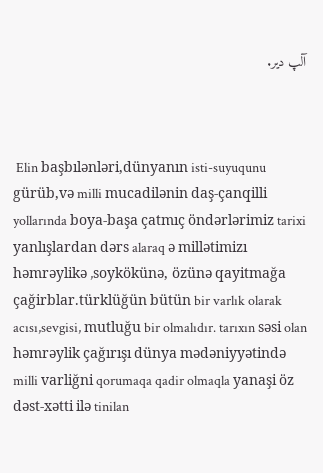آلپ دیر.



 Elin başbılənləri,dünyanın isti-suyuqunu gürüb,və milli mucadilənin daş-çanqilli yollarında boya-başa çatmıç öndərlərimiz tarixi yanlışlardan dərs alaraq ə millətimizı həmrəylikə ,soykökünə, özünə qayitmağa çağirblar.türklüğün bütün bir varlık olarak acısı,sevgisi, mutluğu bir olmalıdır. tarıxın səsi olan həmrəylik çağırışı dünya mədəniyyətində milli varliğni qorumaqa qadir olmaqla yanaşi öz dəst-xətti ilə tinilan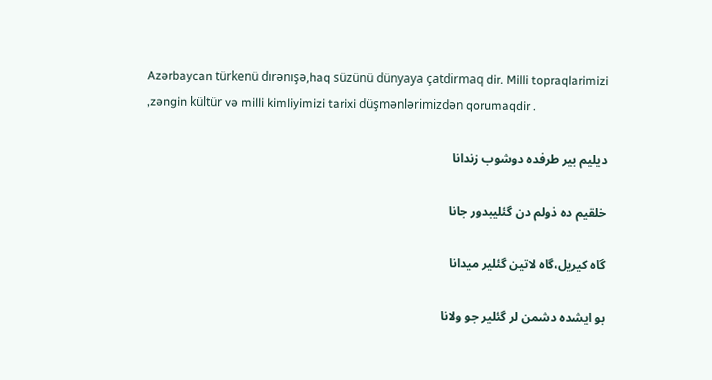Azərbaycan türkenü dırənışə,haq süzünü dünyaya çatdirmaq dir. Milli topraqlarimizi ,zəngin kültür və milli kimliyimizi tarixi düşmənlərimizdən qorumaqdir .

دیلیم بیر طرفده دوشوب زندانا

خلقیم ده ذولم دن گئلیبدور جانا

گاه کیریل،گاه لاتین گئلیر میدانا

بو ایشده دشمن لر گئلیر جو ولانا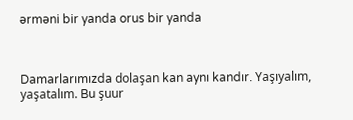ərməni bir yanda orus bir yanda



Damarlarımızda dolaşan kan aynı kandır. Yaşıyalım, yaşatalım. Bu şuur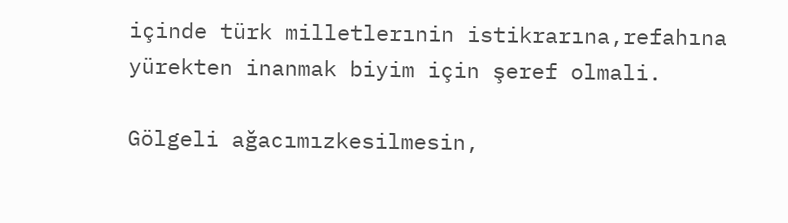içinde türk milletlerınin istikrarına,refahına yürekten inanmak biyim için şeref olmali.

Gölgeli ağacımızkesilmesin,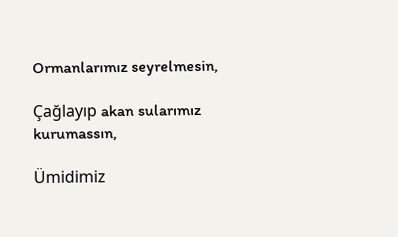Ormanlarımız seyrelmesin,

Çağlayıp akan sularımız kurumassın,

Ümidimiz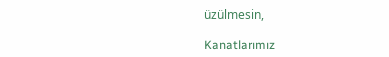üzülmesin,

Kanatlarımız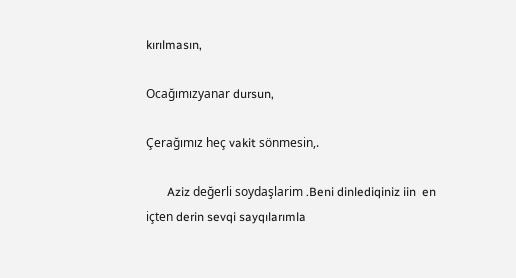kırılmasın,

Ocağımızyanar dursun,

Çerağımız heç vakit sönmesin,.

       Aziz değerli soydaşlarim .Beni dinlediqiniz iin  en içten derin sevqi sayqılarımla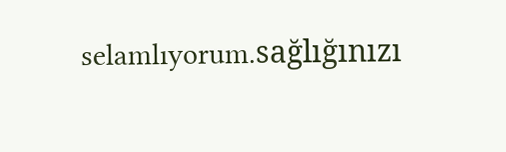selamlıyorum.sağlığınızı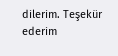dilerim. Teşekür ederim